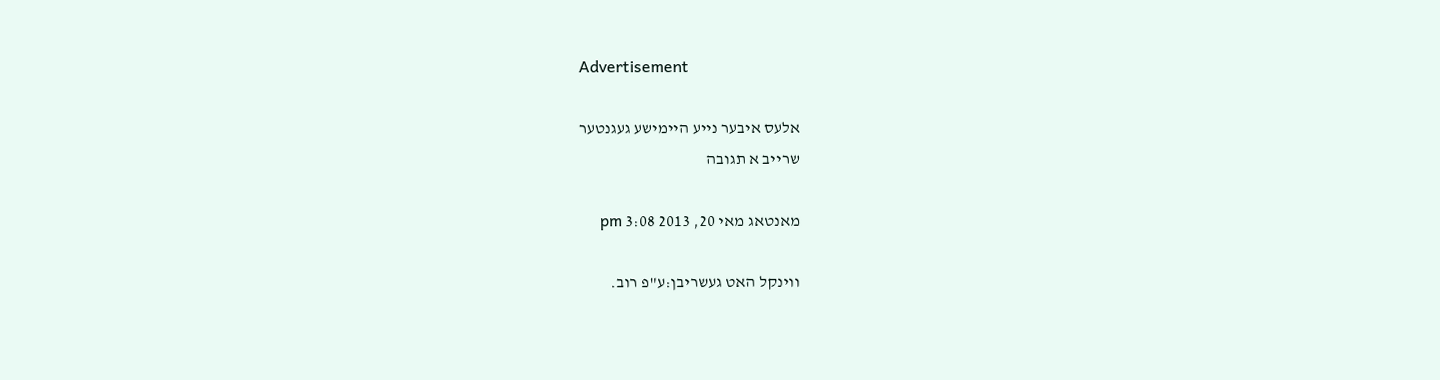Advertisement

אלעס איבער נייע היימישע געגנטער
שרייב א תגובה

מאנטאג מאי 20, 2013 3:08 pm

ווינקל האט געשריבן:ע"פ רוב.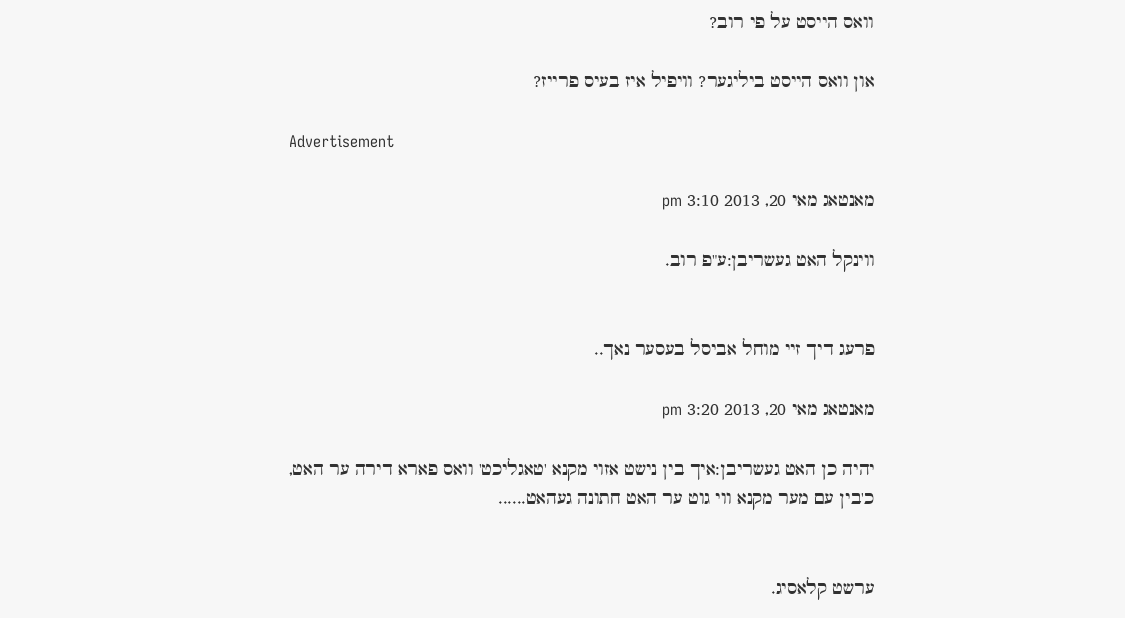וואס הייסט על פי רוב?

און וואס הייסט ביליגער? וויפיל איז בעיס פרייז?

Advertisement

מאנטאג מאי 20, 2013 3:10 pm

ווינקל האט געשריבן:ע"פ רוב.


פרעג דיך זיי מוחל אביסל בעסער נאך..

מאנטאג מאי 20, 2013 3:20 pm

יהיה כן האט געשריבן:איך בין נישט אזוי מקנא 'טאגליכט' וואס פארא דירה ער האט,
כ'בין עם מער מקנא ווי גוט ער האט חתונה געהאט......


ערשט קלאסיג.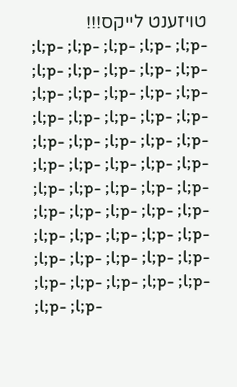טויזענט לייקס!!!
;l;p- ;l;p- ;l;p- ;l;p- ;l;p- ;l;p- ;l;p- ;l;p- ;l;p- ;l;p- ;l;p- ;l;p- ;l;p- ;l;p- ;l;p- ;l;p- ;l;p- ;l;p- ;l;p- ;l;p- ;l;p- ;l;p- ;l;p- ;l;p- ;l;p- ;l;p- ;l;p- ;l;p- ;l;p- ;l;p- ;l;p- ;l;p- ;l;p- ;l;p- ;l;p- ;l;p- ;l;p- ;l;p- ;l;p- ;l;p- ;l;p- ;l;p- ;l;p- ;l;p- ;l;p- ;l;p- ;l;p- ;l;p- ;l;p- ;l;p- ;l;p- ;l;p- ;l;p- ;l;p- ;l;p- ;l;p- ;l;p-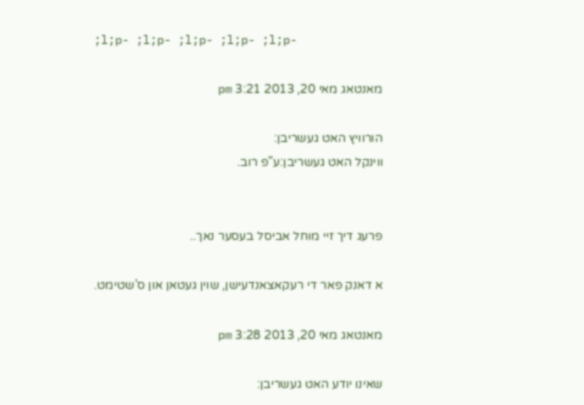;l;p- ;l;p- ;l;p- ;l;p- ;l;p-

מאנטאג מאי 20, 2013 3:21 pm

הורוויץ האט געשריבן:
ווינקל האט געשריבן:ע"פ רוב.


פרעג דיך זיי מוחל אביסל בעסער נאך..

א דאנק פאר די רעקאצאנדעישן, שוין געטאן און ס'שטימט.

מאנטאג מאי 20, 2013 3:28 pm

שאינו יודע האט געשריבן: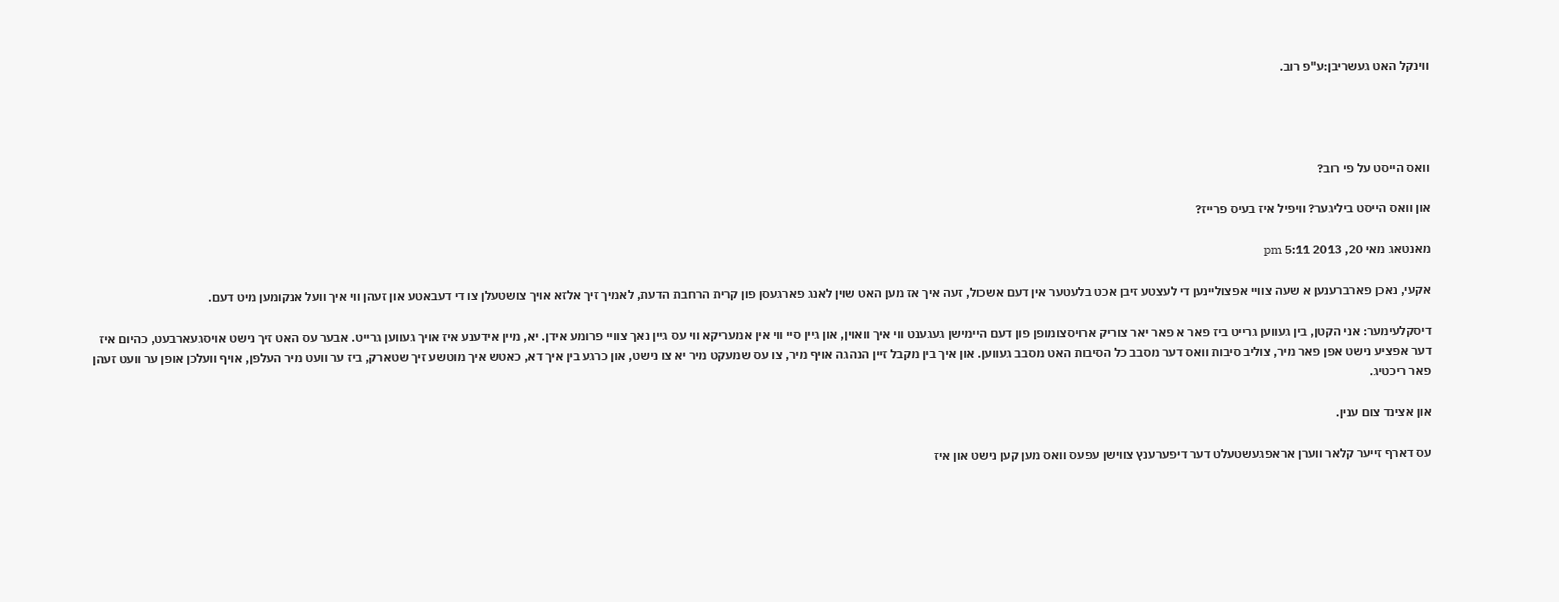ווינקל האט געשריבן:ע"פ רוב.




וואס הייסט על פי רוב?

און וואס הייסט ביליגער? וויפיל איז בעיס פרייז?

מאנטאג מאי 20, 2013 5:11 pm

אקעי, נאכן פארברענען א שעה צוויי אפצוליינען די לעצטע זיבן אכט בלעטער אין דעם אשכול, זעה איך אז מען האט שוין לאנג פארגעסן פון קרית הרחבת הדעת, לאמיך זיך אלזא אויך צושטעלן צו די דעבאטע און זעהן ווי איך וועל אנקומען מיט דעם.

דיסקלעימער: אני הקטן, בין געווען גרייט ביז פאר א פאר יאר צוריק ארויסצומופן פון דעם היימישן געגענט ווי איך וואוין, און גיין סיי ווי אין אמעריקא ווי עס גיין נאך צוויי פרומע אידן. יא, מיין אידענע איז אויך געווען גרייט. אבער עס האט זיך נישט אויסגעארבעט, כהיום איז דער אפציע נישט אפן פאר מיר, צוליב סיבות וואס דער מסבב כל הסיבות האט מסבב געווען. און איך בין מקבל זיין הנהגה אויף מיר, צו עס שמעקט מיר יא צו נישט, און כרגע בין איך דא, כאטש איך מוטשע זיך שטארק, ביז ער וועט מיר העלפן, אויף וועלכן אופן ער וועט זעהן פאר ריכטיג.

און אצינד צום ענין.

עס דארף זייער קלאר ווערן אראפגעשטעלט דער דיפערענץ צווישן עפעס וואס מען קען נישט און איז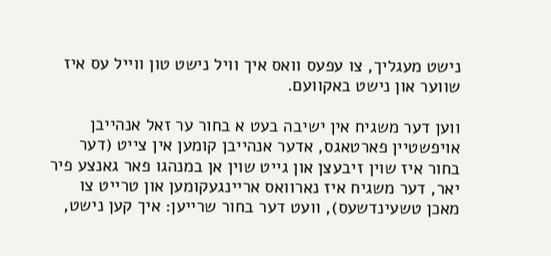נישט מעגליך, צו עפעס וואס איך וויל נישט טון ווייל עס איז שווער און נישט באקוועם.

ווען דער משגיח אין ישיבה בעט א בחור ער זאל אנהייבן אויפשטיין פארטאגס, אדער אנהייבן קומען אין צייט (דער בחור איז שוין זיבעצן און גייט שוין אן במנהגו פאר גאנצע פיר יאר, דער משגיח איז נארוואס אריינגעקומען און טרייט צו מאכן טשעינדשעס), וועט דער בחור שרייען: איך קען נישט,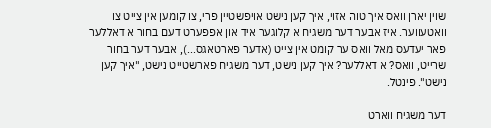שוין יארן וואס איך טוה אזוי, איך קען נישט אויפשטיין פרי, צו קומען אין צייט צו וואטעווער. איז אבער דער משגיח א קלוגער איד און אפפערט דעם בחור א דאללער פאר יעדעס מאל וואס ער קומט אין צייט (אדער פארטאגס...), אבער דער בחור שרייט, וואס? א דאללער? איך קען נישט, דער משגיח פארשטייט נישט, "איך קען נישט". פינטל.

דער משגיח ווארט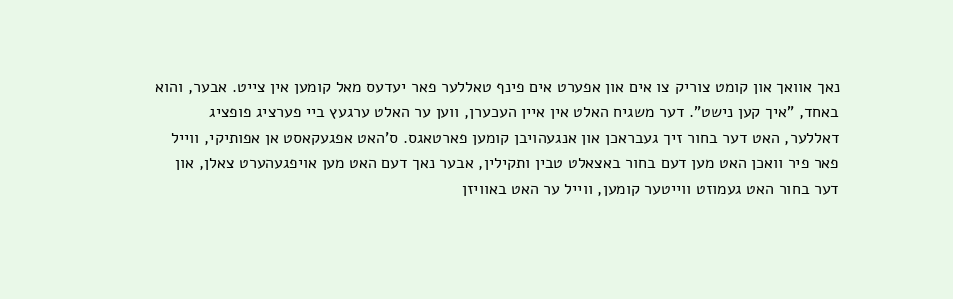נאך אוואך און קומט צוריק צו אים און אפערט אים פינף טאללער פאר יעדעס מאל קומען אין צייט. אבער, והוא באחד, "איך קען נישט". דער משגיח האלט אין איין העכערן, ווען ער האלט ערגעץ ביי פערציג פופציג דאללער, האט דער בחור זיך געבראכן און אנגעהויבן קומען פארטאגס. ס'האט אפגעקאסט אן אפותיקי, ווייל פאר פיר וואכן האט מען דעם בחור באצאלט טבין ותקילין, אבער נאך דעם האט מען אויפגעהערט צאלן, און דער בחור האט געמוזט ווייטער קומען, ווייל ער האט באוויזן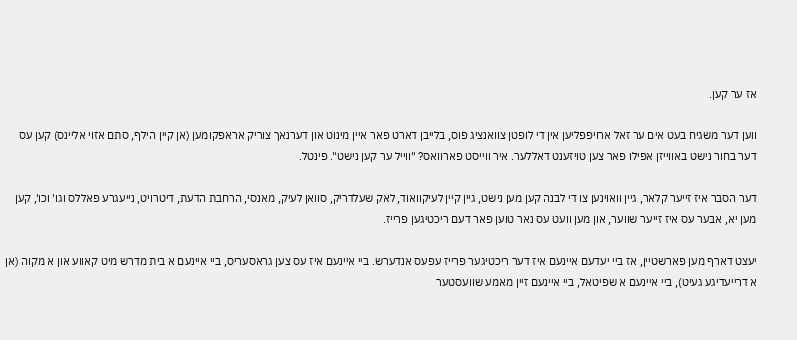אז ער קען.

ווען דער משגיח בעט אים ער זאל ארויפפליען אין די לופטן צוואנציג פוס, בלייבן דארט פאר איין מינוט און דערנאך צוריק אראפקומען (אן קיין הילף, סתם אזוי אליינס) קען עס דער בחור נישט באווייזן אפילו פאר צען טויזענט דאללער. איר ווייסט פארוואס? "ווייל ער קען נישט". פינטל.

דער הסבר איז זייער קלאר, גיין וואוינען צו די לבנה קען מען נישט, גיין קיין לעיקוואוד, לאק שעלדריק, סוואן לעיק, מאנסי, הרחבת הדעת, דיטרויט, נייעגרע פאללס וגו' וכו', קען מען יא, אבער עס איז זייער שווער, און מען וועט עס נאר טוען פאר דעם ריכטיגען פרייז.

יעצט דארף מען פארשטיין, אז ביי יעדעם איינעם איז דער ריכטיגער פרייז עפעס אנדערש. ביי איינעם איז עס צען גראסעריס, ביי איינעם א בית מדרש מיט קאווע און א מקוה (אן א דרייעדיגע געיט), ביי איינעם א שפיטאל, ביי איינעם זיין מאמע שוועסטער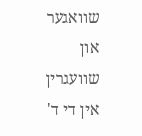שוואגער און שוועגרין אין די ד'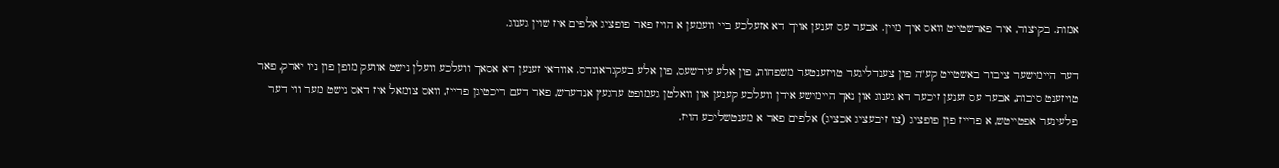אמות. בקיצור, איר פארשטייט וואס איך מיין. אבער עס זענען אויך דא אזעלכע ביי וועמען א הויז פאר פופציג אלפים איז שוין גענוג.

דער היימישער ציבור באשטייט קע"ה פון צענדליגער טויזענטער משפחות, פון אלע עידשעס, פון אלע בעקגראונדס. אוודאי זענען דא אסאך וועלכע וועלן נישט אוועק מופן פון ניו יארק, פאר טויזענט סיבות, אבער עס זענען זיכער דא גענוג און נאך היימישע אידן וועלכע קענען און וואלטן געמופט ערגעץ אנדערש, פאר דעם ריכטיגן פרייז, וואס צומאל איז דאס נישט מער ווי דער פלעינער אפטייטש, א פרייז פון פופציג (צו זיבעציג אכציג) אלפים פאר א מענטשליכע הויז.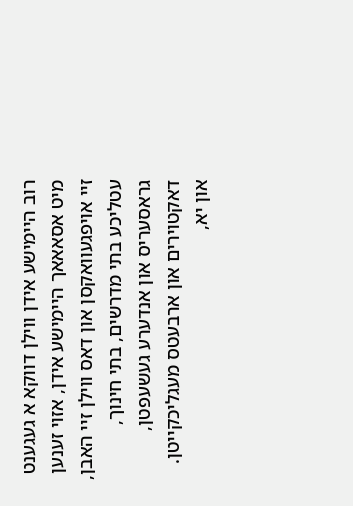רוב היימישע אידן ווילן דווקא א געגענט מיט אסאאאך היימישע אידן, אזוי זענען זיי אויפגעוואקסן און דאס ווילן זיי האבן, עטליכע בתי מדרשים, בתי חינוך, גראסעריס און אנדערע געשעפטן, דאקטוירים און ארבעטס מעגליכקייטן. און יא,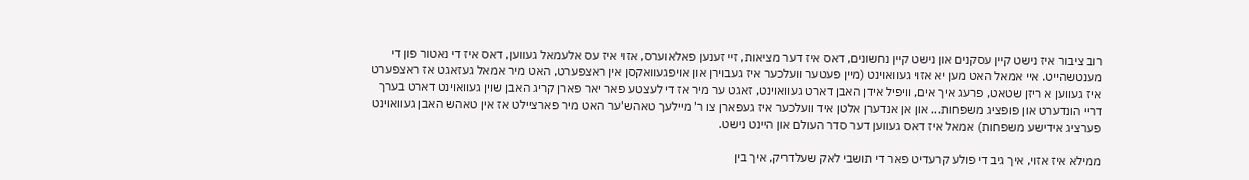רוב ציבור איז נישט קיין עסקנים און נישט קיין נחשונים, דאס איז דער מציאות, זיי זענען פאלאוערס, אזוי איז עס אלעמאל געווען, דאס איז די נאטור פון די מענטשהייט. איי אמאל האט מען יא אזוי געוואוינט (מיין פעטער וועלכער איז געבוירן און אויפגעוואקסן אין ראצפערט, האט מיר אמאל געזאגט אז ראצפערט איז געווען א ריזן שטאט, פרעג איך אים, וויפיל אידן האבן דארט געוואוינט, זאגט ער מיר אז די לעצטע פאר יאר פארן קריג האבן שוין געוואוינט דארט בערך דריי הונדערט און פופציג משפחות... און אן אנדערן אלטן איד וועלכער איז געפארן צו ר' מיילעך טאהש'ער האט מיר פארציילט אז אין טאהש האבן געוואוינט פערציג אידישע משפחות) אמאל איז דאס געווען דער סדר העולם און היינט נישט.

ממילא איז אזוי, איך גיב די פולע קרעדיט פאר די תושבי לאק שעלדריק, איך בין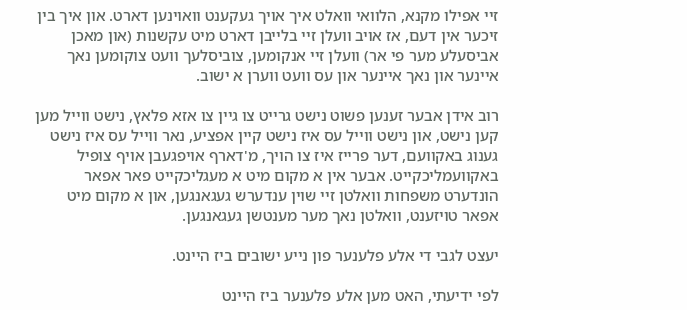זיי אפילו מקנא, הלוואי וואלט איך אויך געקענט וואוינען דארט. און איך בין זיכער אין דעם, אז אויב וועלן זיי בלייבן דארט מיט עקשנות (און מאכן אביסעלע מער פי אר) וועלן זיי אנקומען, צוביסלעך וועט צוקומען נאך איינער און נאך איינער און עס וועט ווערן א ישוב.

רוב אידן אבער זענען פשוט נישט גרייט צו גיין צו אזא פלאץ, נישט ווייל מען קען נישט, און נישט ווייל עס איז נישט קיין אפציע, נאר ווייל עס איז נישט גענוג באקוועם, דער פרייז איז צו הויך, מ'דארף אויפגעבן אויף צופיל באקוועמליכקייט. אבער אין א מקום מיט א מעגליכקייט פאר אפאר הונדערט משפחות וואלטן זיי שוין ענדערש געגאנגען, און א מקום מיט אפאר טויזענט, וואלטן נאך מער מענטשן געגאנגען.

יעצט לגבי די אלע פלענער פון נייע ישובים ביז היינט.

לפי ידיעתי, האט מען אלע פלענער ביז היינט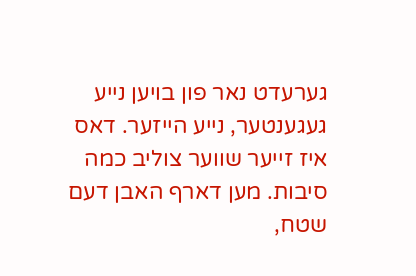גערעדט נאר פון בויען נייע געגענטער, נייע הייזער. דאס איז זייער שווער צוליב כמה סיבות. מען דארף האבן דעם שטח,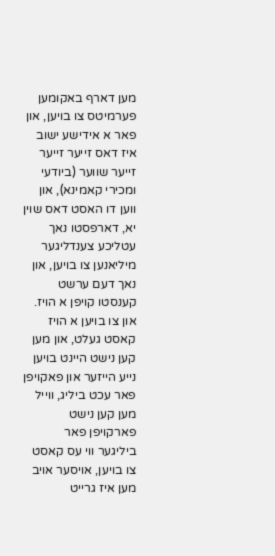מען דארף באקומען פערמיטס צו בויען, און פאר א אידישע ישוב איז דאס זייער זייער זייער שווער (ביודעי ומכירי קאמינא), און ווען דו האסט דאס שוין יא, דארפסטו נאך עטליכע צענדליגער מיליאנען צו בויען, און נאך דעם ערשט קענסטו קויפן א הויז. און צו בויען א הויז קאסט געלט, און מען קען נישט היינט בויען נייע הייזער און פאקויפן פאר עכט ביליג, ווייל מען קען נישט פארקויפן פאר ביליגער ווי עס קאסט צו בויען, אויסער אויב מען איז גרייט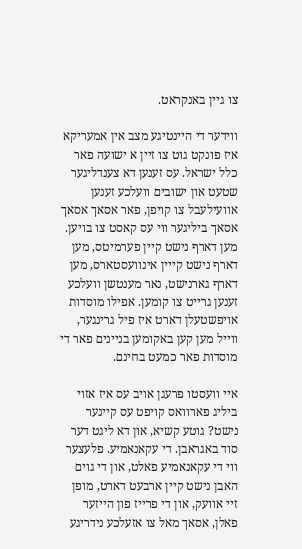צו גיין באנקראט.

ווידער די היינטיגע מצב אין אמעריקא איז פונקט גוט צו זיין א ישועה פאר כלל ישראל. עס זענען דא צענדליגער שטעט און ישובים וועלכע זענען אוועילעבל צו קויפן, פאר אסאך אסאך אסאך ביליגער ווי עס קאסט צו בויען. מען דארף נישט קיין פערמיטס, מען דארף נישט קייין אינוועסטארס, מען דארף גארנישט, נאר מענטשן וועלכע זענען גרייט צו קומען. אפילו מוסדות אויפשטעלן דארט איז פיל גרינגער, ווייל מען קען באקומען בניינים פאר די מוסדות פאר כמעט בחינם.

איי וועסטו פרעגן אויב עס איז אזוי ביליג פארוואס קויפט עס קיינער נישט? גוטע קשיא, און דא ליגט דער סוד באגראבן. די עקאנאמיע. פלעצער ווי די עקאנאמיע פאלט, און די גוים האבן נישט קיין ארבעט דארט, מופן זיי אוועק, און די פרייז פון הייזער פאלן, אסאך מאל צו אזעלכע נידריגע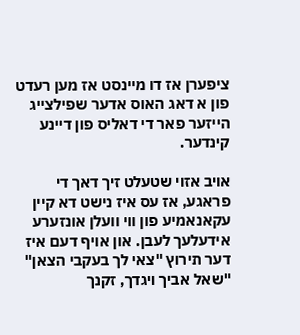ציפערן אז דו מיינסט אז מען רעדט פון א דאג האוס אדער שפילצייג הייזער פאר די דאליס פון דיינע קינדער.

אויב אזוי שטעלט זיך דאך די פראגע, אז עס איז נישט דא קיין עקאנאמיע פון ווי וועלן אונזערע אידעלעך לעבן. און אויף דעם איז דער תירוץ "צאי לך בעקבי הצאן" "שאל אביך ויגדך, זקנך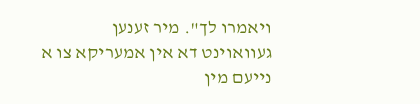ויאמרו לך". מיר זענען געוואוינט דא אין אמעריקא צו א נייעם מין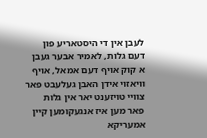לעבן אין די היסטאריע פון דעם גלות, לאמיר אבער געבן א קוק אויף דעם אמאל, אויף וויאזוי אידן האבן געלעבט פאר צוויי טויזענט יאר אין גלות פאר מען איז אנגעקומען קיין אמעריקא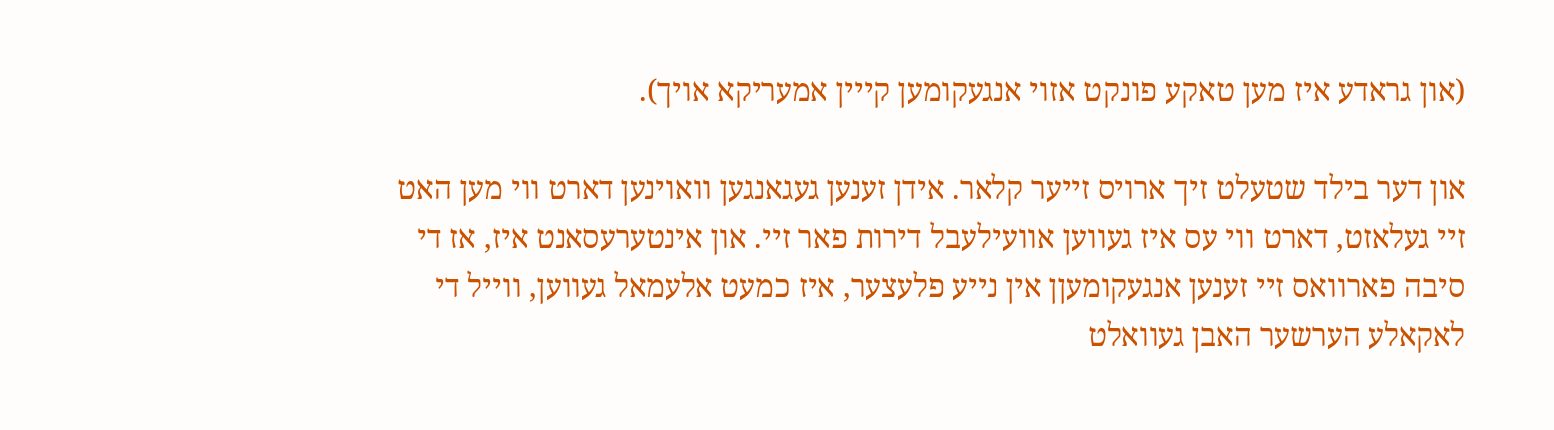(און גראדע איז מען טאקע פונקט אזוי אנגעקומען קייין אמעריקא אויך).

און דער בילד שטעלט זיך ארויס זייער קלאר. אידן זענען געגאנגען וואוינען דארט ווי מען האט זיי געלאזט, דארט ווי עס איז געווען אוועילעבל דירות פאר זיי. און אינטערעסאנט איז, אז די סיבה פארוואס זיי זענען אנגעקומעןן אין נייע פלעצער, איז כמעט אלעמאל געווען, ווייל די לאקאלע הערשער האבן געוואלט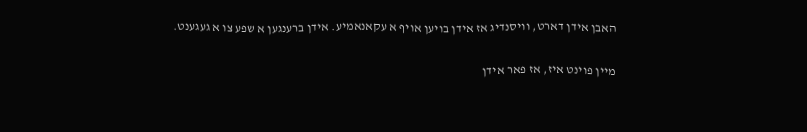האבן אידן דארט, וויסנדיג אז אידן בויען אויף א עקאנאמיע. אידן ברענגען א שפע צו א געגענט.

מיין פוינט איז, אז פאר אידן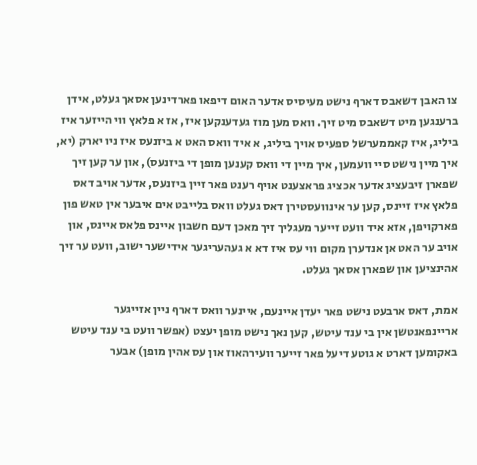צו האבן דשאבס דארף נישט מעיסיס אדער האום דיפאו פארדינען אסאך געלט, אידן ברענגען מיט דשאבס מיט זיך. וואס מען מוז געדענקען איז, אז א פלאץ ווי הייזער איז ביליג, איז קאממערשל ספעיס אויך ביליג, א איד וואס האט א ביזנעס איז ניו יארק (יא, איך מיין נישט סיי וועמען, איך מיין די וואס קענען מופן די ביזנעס), און ער קען זיך שפארן זיבעציג אדער אכציג פראצענט אויף רענט פאר זיין ביזנעס, אדער אויב דאס פלאץ איז זיינס, קען ער אינוועסטירן דאס געלט וואס בלייבט אים איבער אין טאש פון פארקויפן, אזא איד וועט זייער מעגליך זיך מאכן דעם חשבון איינס פלאס איינס, און אויב ער האט אן אנדערן מקום ווי עס איז דא א געהעריגער אידישער ישוב, וועט ער זיך אהינציען און שפארן אסאך געלט.

אמת, דאס ארבעט נישט פאר יעדן איינעם, איינער וואס דארף ניין אזייגער אריינפאנטשן אין בי ענד עיטש, קען נאך נישט מופן יעצט (אפשר וועט בי ענד עיטש באקומען דארט א גוטע דיעל פאר זייער וועירהאוז און עס אהין מופן) אבער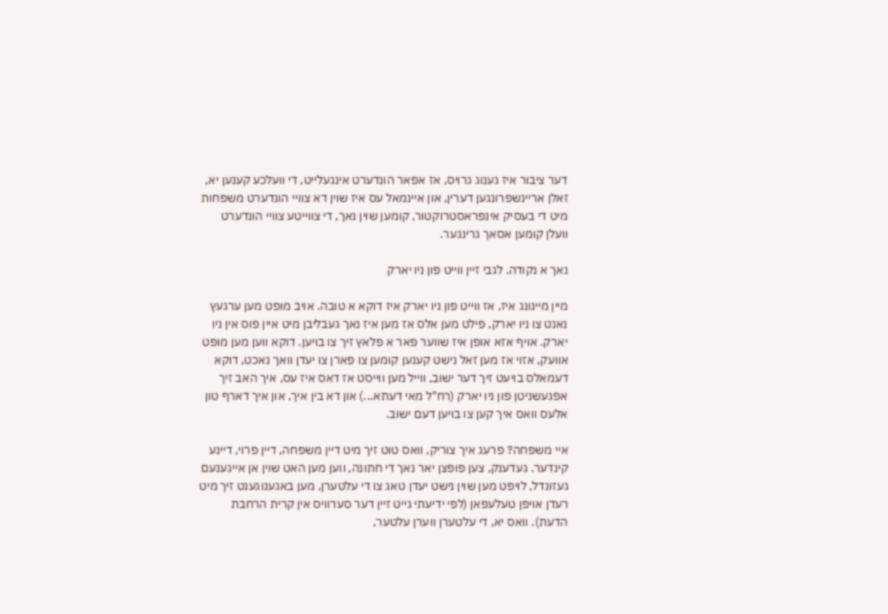דער ציבור איז גענוג גרויס, אז אפאר הונדערט אינגעלייט, די וועלכע קענען יא, זאלן אריינשפרונגען דערין, און איינמאל עס איז שוין דא צוויי הונדערט משפחות מיט די בעסיק אינפראסטרוקטור, קומען שוין נאך, די צווייטע צוויי הונדערט וועלן קומען אסאך גרינגער.

נאך א נקודה. לגבי זיין ווייט פון ניו יארק

מיין מיינונג איז, אז ווייט פון ניו יארק איז דוקא א טובה. אויב מופט מען ערגעץ נאנט צו ניו יארק, פילט מען אלס אז מען איז נאך געבליבן מיט איין פוס אין ניו יארק. אויף אזא אופן איז שווער פאר א פלאץ זיך צו בויען. דוקא ווען מען מופט אוועק, אזוי אז מען זאל נישט קענען קומען צו פארן צו יעדן וואך נאכט, דוקא דעמאלס בויעט זיך דער ישוב, ווייל מען ווייסט אז דאס איז עס, איך האב זיך אפגעשניטן פון ניו יארק (רח"ל מאי דעתא...) און דא בין איך, און איך דארף טון אלעס וואס איך קען צו בויען דעם ישוב.

איי משפחה? פרעג איך צוריק, וואס טוט זיך מיט דיין משפחה, דיין פרוי, דיינע קינדער. געדענק, צען פופצן יאר נאך די חתונה, ווען מען האט שוין אן אייגענעם געזונדל, לויפט מען שוין נישט יעדן טאג צו די עלטערן, מען באגענוגענט זיך מיט רעדן אויפן טעלעפאן (לפי ידיעתי גייט זיין דער סערוויס אין קרית הרחבת הדעת). וואס יא, די עלטערן ווערן עלטער,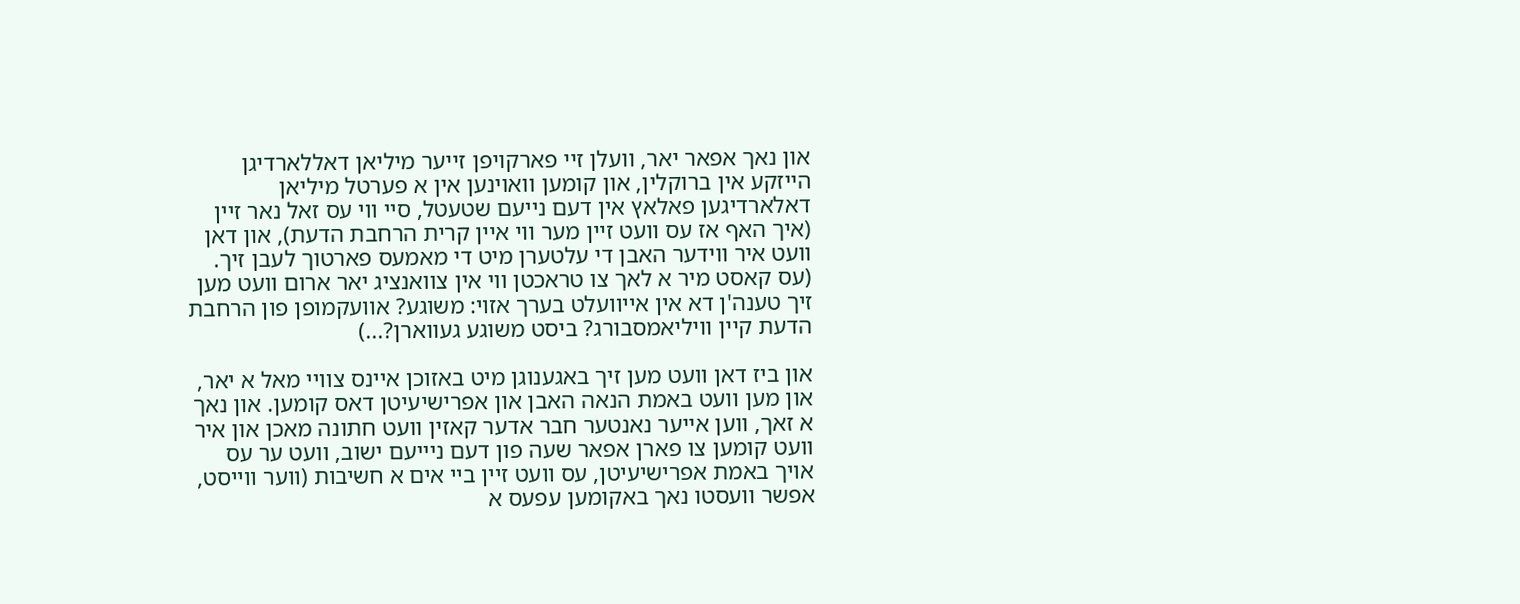און נאך אפאר יאר, וועלן זיי פארקויפן זייער מיליאן דאללארדיגן הייזקע אין ברוקלין, און קומען וואוינען אין א פערטל מיליאן דאלארדיגען פאלאץ אין דעם נייעם שטעטל, סיי ווי עס זאל נאר זיין (איך האף אז עס וועט זיין מער ווי איין קרית הרחבת הדעת), און דאן וועט איר ווידער האבן די עלטערן מיט די מאמעס פארטוך לעבן זיך. (עס קאסט מיר א לאך צו טראכטן ווי אין צוואנציג יאר ארום וועט מען זיך טענה'ן דא אין אייוועלט בערך אזוי: משוגע? אוועקמופן פון הרחבת הדעת קיין וויליאמסבורג? ביסט משוגע געווארן?...)

און ביז דאן וועט מען זיך באגענוגן מיט באזוכן איינס צוויי מאל א יאר, און מען וועט באמת הנאה האבן און אפרישיעיטן דאס קומען. און נאך א זאך, ווען אייער נאנטער חבר אדער קאזין וועט חתונה מאכן און איר וועט קומען צו פארן אפאר שעה פון דעם ניייעם ישוב, וועט ער עס אויך באמת אפרישיעיטן, עס וועט זיין ביי אים א חשיבות (ווער ווייסט, אפשר וועסטו נאך באקומען עפעס א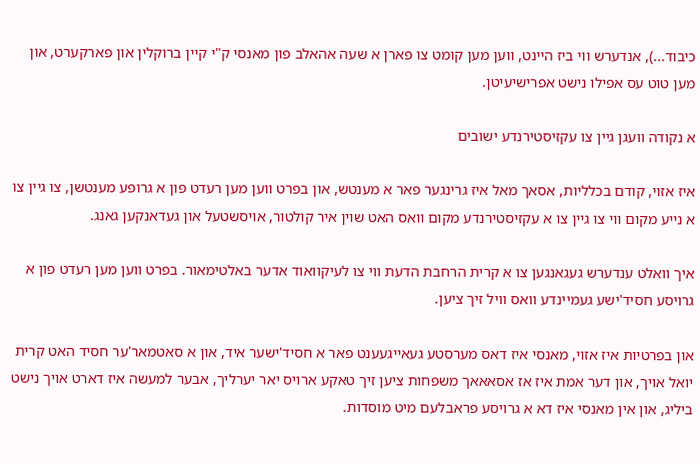כיבוד...), אנדערש ווי ביז היינט, ווען מען קומט צו פארן א שעה אהאלב פון מאנסי ק"י קיין ברוקלין און פארקערט, און מען טוט עס אפילו נישט אפרישיעיטן.

א נקודה וועגן גיין צו עקזיסטירנדע ישובים

איז אזוי, קודם בכלליות, אסאך מאל איז גרינגער פאר א מענטש, און בפרט ווען מען רעדט פון א גרופע מענטשן, צו גיין צו א נייע מקום ווי צו גיין צו א עקזיסטירנדע מקום וואס האט שוין איר קולטור, אויסשטעל און געדאנקען גאנג.

איך וואלט ענדערש געגאנגען צו א קרית הרחבת הדעת ווי צו לעיקוואוד אדער באלטימאור. בפרט ווען מען רעדט פון א גרויסע חסיד'ישע געמיינדע וואס וויל זיך ציען.

און בפרטיות איז אזוי, מאנסי איז דאס מערסטע געאייגעענט פאר א חסיד'ישער איד, און א סאטמאר'ער חסיד האט קרית יואל אויך, און דער אמת איז אז אסאאאך משפחות ציען זיך טאקע ארויס יאר יערליך, אבער למעשה איז דארט אויך נישט ביליג, און אין מאנסי איז דא א גרויסע פראבלעם מיט מוסדות.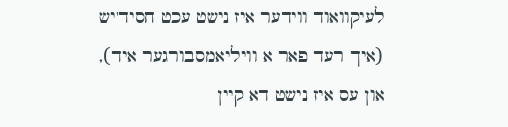לעיקוואוד ווידער איז נישט עכט חסיד'יש (איך רעד פאר א וויליאמסבורגער איד), און עס איז נישט דא קיין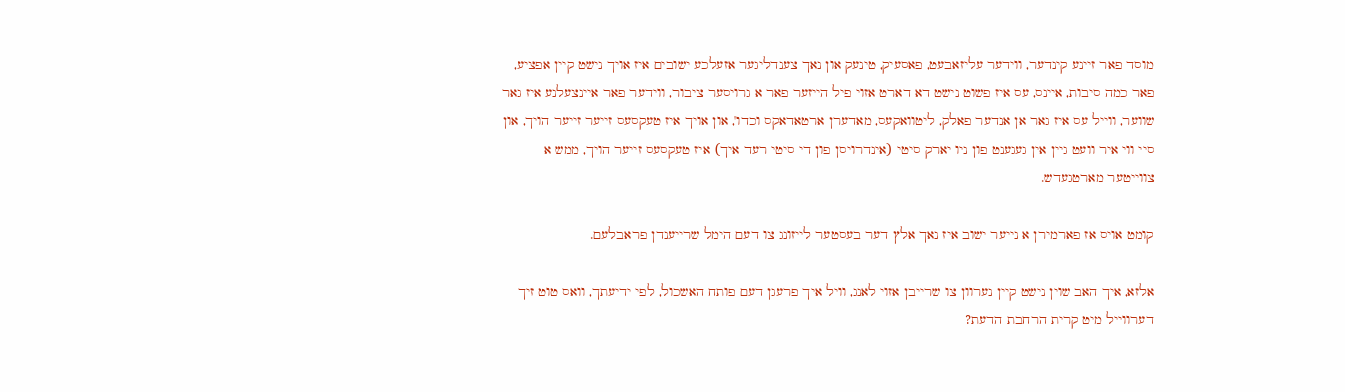מוסד פאר זיינע קינדער, ווידער עליזאבעט, פאסעיק, טינעק און נאך צענדליגער אזעלכע ישובים איז אויך נישט קיין אפציע, פאר כמה סיבות, איינס, עס איז פשוט נישט דא דארט אזוי פיל הייזער פאר א גרויסער ציבור, ווידער פאר איינצעלנע איז גאר שווער, ווייל עס איז גאר אן אנדער פאלק, ליטוואקעס, מאדערן ארטאדאקס וכדו', און אויך איז טעקסעס זייער זייער הויך, און סיי ווי איר וועט גיין אין געגענט פון ניו יארק סיטי (אינדרויסן פון די סיטי רעד איך) איז טעקסעס זייער הויך, ממש א צווייטער מארטגעדש.

קומט אויס אז פארמירן א נייער ישוב איז נאך אלץ דער בעסטער לייזונג צו דעם הימל שרייענדן פראבלעם.

אלזא, איך האב שוין נישט קיין נערוון צו שרייבן אזוי לאנג, וויל איך פרעגן דעם פותח האשכול, לפי ידיעתך, וואס טוט זיך דערווייל מיט קרית הרחבת הדעת?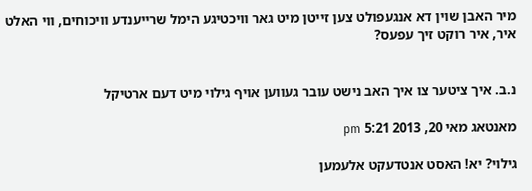מיר האבן שוין דא אנגעפולט צען זייטן מיט גאר וויכטיגע הימל שרייענדע וויכוחים, ווי האלט איר, איר רוקט זיך עפעס?


נ.ב. איך ציטער צו איך האב נישט עובר געווען אויף גילוי מיט דעם ארטיקל

מאנטאג מאי 20, 2013 5:21 pm

גילוי? יא! האסט אנטדעקט אלעמען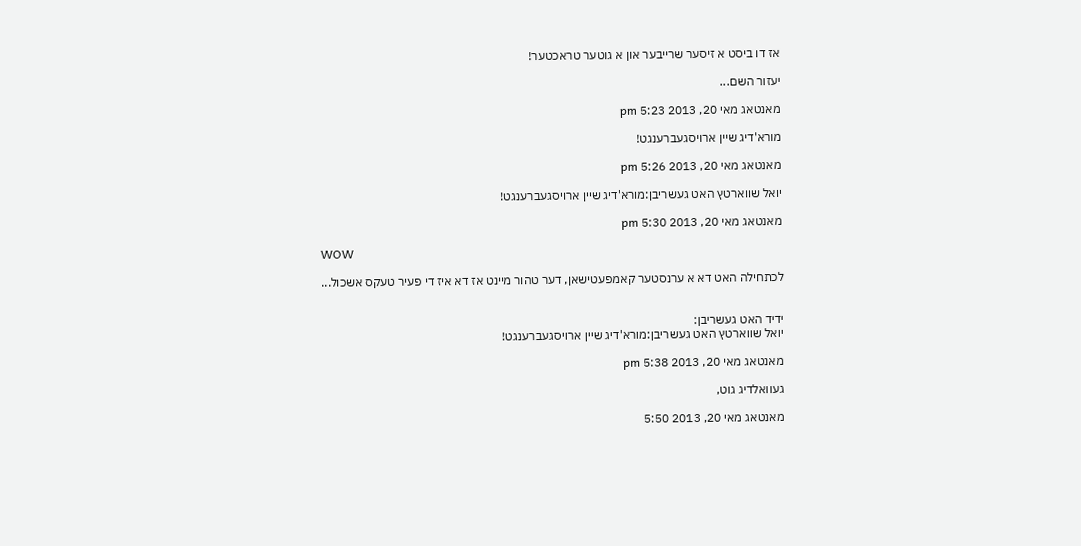אז דו ביסט א זיסער שרייבער און א גוטער טראכטער!

יעזור השם...

מאנטאג מאי 20, 2013 5:23 pm

מורא'דיג שיין ארויסגעברענגט!

מאנטאג מאי 20, 2013 5:26 pm

יואל שווארטץ האט געשריבן:מורא'דיג שיין ארויסגעברענגט!

מאנטאג מאי 20, 2013 5:30 pm

WOW

לכתחילה האט דא א ערנסטער קאמפעטישאן, דער טהור מיינט אז דא איז די פעיר טעקס אשכול...


ידיד האט געשריבן:
יואל שווארטץ האט געשריבן:מורא'דיג שיין ארויסגעברענגט!

מאנטאג מאי 20, 2013 5:38 pm

געוואלדיג גוט,

מאנטאג מאי 20, 2013 5:50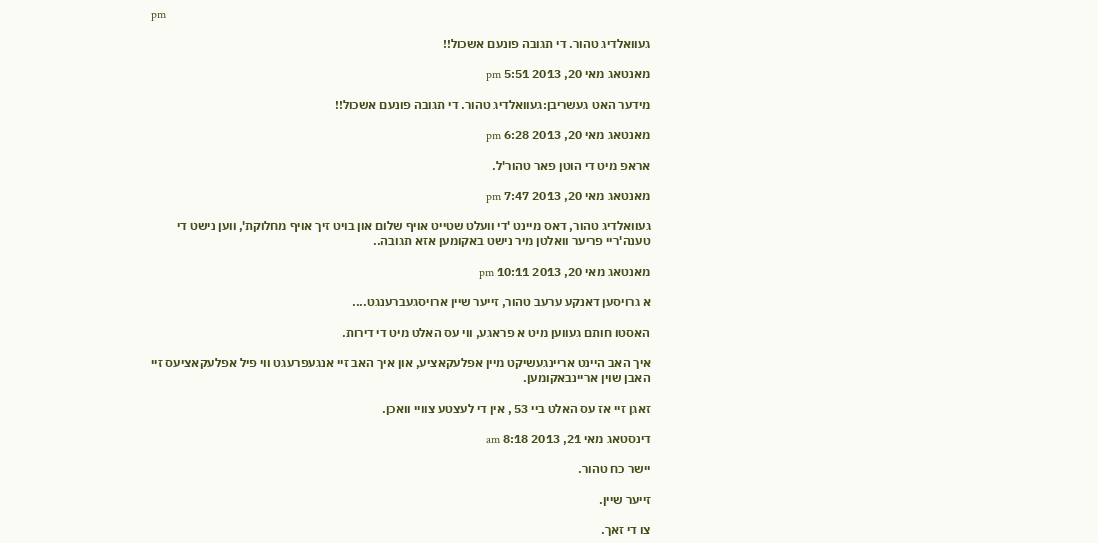pm

געוואלדיג טהור. די תגובה פונעם אשכול!!

מאנטאג מאי 20, 2013 5:51 pm

מידער האט געשריבן:געוואלדיג טהור. די תגובה פונעם אשכול!!

מאנטאג מאי 20, 2013 6:28 pm

אראפ מיט די הוטן פאר טהור'ל.

מאנטאג מאי 20, 2013 7:47 pm

געוואלדיג טהור, דאס מיינט 'די וועלט שטייט אויף שלום און בויט זיך אויף מחלוקת', ווען נישט די טענה'ריי פריער וואלטן מיר נישט באקומען אזא תגובה..

מאנטאג מאי 20, 2013 10:11 pm

א גרויסען דאנקע ערעב טהור, זייער שיין ארויסגעברענגט....

האסטו חותם געווען מיט א פראגע, ווי עס האלט מיט די דירות.

איך האב היינט אריינגעשיקט מיין אפלעקאציע, און איך האב זיי אנגעפרעגט ווי פיל אפלעקאציעס זיי האבן שוין אריינבאקומען.

זאגן זיי אז עס האלט ביי 53 , אין די לעצטע צוויי וואכן.

דינסטאג מאי 21, 2013 8:18 am

יישר כח טהור.

זייער שיין.

צו די זאך.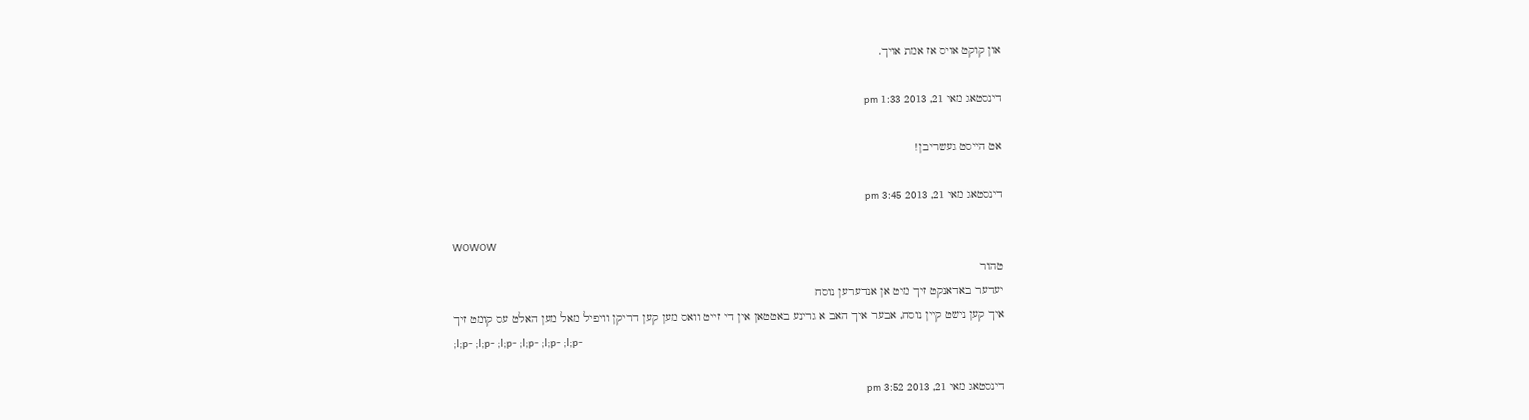און קוקט אויס אז אמת אויך.

דינסטאג מאי 21, 2013 1:33 pm

אט הייסט געשריבן!

דינסטאג מאי 21, 2013 3:45 pm

WOWOW
טהור
יעדער באדאנקט זיך מיט אן אנדערען נוסח
איך קען נישט קיין נוסח, אבער איך האב א גרינע באטטאן אין די זייט וואס מען קען דריקן וויפיל מאל מען האלט עס קומט זיך
;l;p- ;l;p- ;l;p- ;l;p- ;l;p- ;l;p-

דינסטאג מאי 21, 2013 3:52 pm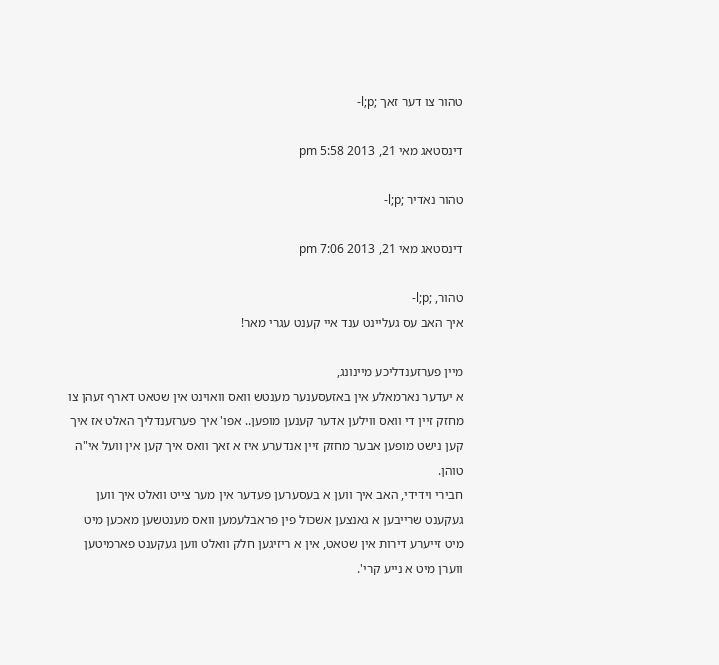טהור צו דער זאך ;l;p-

דינסטאג מאי 21, 2013 5:58 pm

טהור נאדיר ;l;p-

דינסטאג מאי 21, 2013 7:06 pm

טהור, ;l;p-
איך האב עס געליינט ענד איי קענט עגרי מאר!

מיין פערזענדליכע מיינונג,
א יעדער נארמאלע אין באזעסענער מענטש וואס וואוינט אין שטאט דארף זעהן צו מחזק זיין די וואס ווילען אדער קענען מופען.. אפו' איך פערזענדליך האלט אז איך קען נישט מופען אבער מחזק זיין אנדערע איז א זאך וואס איך קען אין וועל אי"ה טוהן.
חבירי וידידי, האב איך ווען א בעסערען פעדער אין מער צייט וואלט איך ווען געקענט שרייבען א גאנצען אשכול פין פראבלעמען וואס מענטשען מאכען מיט מיט זייערע דירות אין שטאט, אין א ריזיגען חלק וואלט ווען געקענט פארמיטען ווערן מיט א נייע קרי'.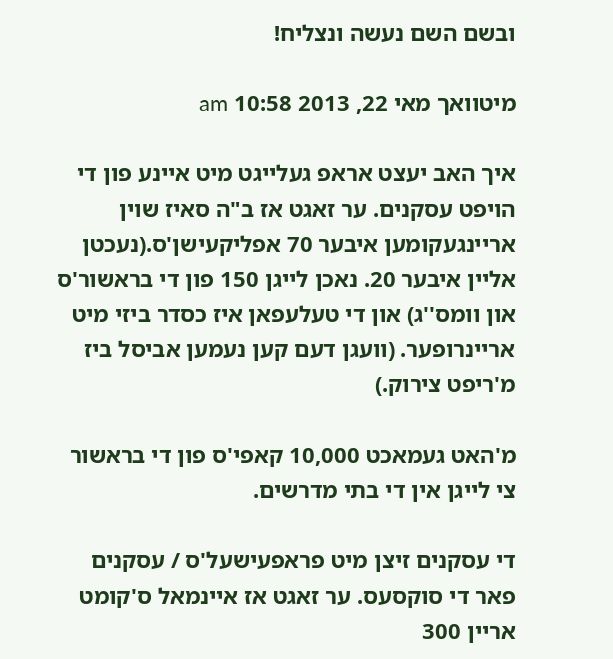ובשם השם נעשה ונצליח!

מיטוואך מאי 22, 2013 10:58 am

איך האב יעצט אראפ געלייגט מיט איינע פון די הויפט עסקנים. ער זאגט אז ב"ה סאיז שוין אריינגעקומען איבער 70 אפליקעישן'ס.(נעכטן אליין איבער 20. נאכן לייגן 150 פון די בראשור'ס און וומס''ג) און די טעלעפאן איז כסדר ביזי מיט אריינרופער. (וועגן דעם קען נעמען אביסל ביז מ'ריפט צירוק.)

מ'האט געמאכט 10,000 קאפי'ס פון די בראשור צי לייגן אין די בתי מדרשים.

די עסקנים זיצן מיט פראפעישעל'ס / עסקנים פאר די סוקסעס. ער זאגט אז איינמאל ס'קומט אריין 300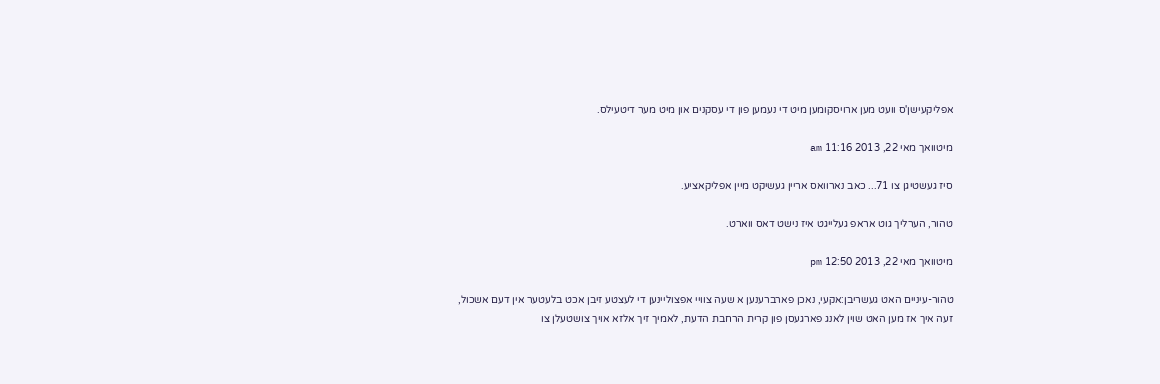אפליקעישן'ס וועט מען ארויסקומען מיט די נעמען פון די עסקנים און מיט מער דיטעילס.

מיטוואך מאי 22, 2013 11:16 am

סיז געשטיגן צו 71... כאב נארוואס אריין געשיקט מיין אפליקאציע.

טהור, הערליך גוט אראפ געלייגט איז נישט דאס ווארט.

מיטוואך מאי 22, 2013 12:50 pm

טהור-עיניים האט געשריבן:אקעי, נאכן פארברענען א שעה צוויי אפצוליינען די לעצטע זיבן אכט בלעטער אין דעם אשכול, זעה איך אז מען האט שוין לאנג פארגעסן פון קרית הרחבת הדעת, לאמיך זיך אלזא אויך צושטעלן צו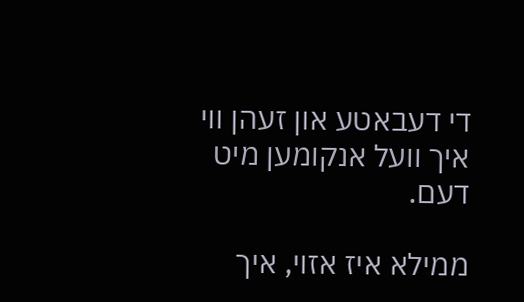די דעבאטע און זעהן ווי איך וועל אנקומען מיט דעם.

ממילא איז אזוי, איך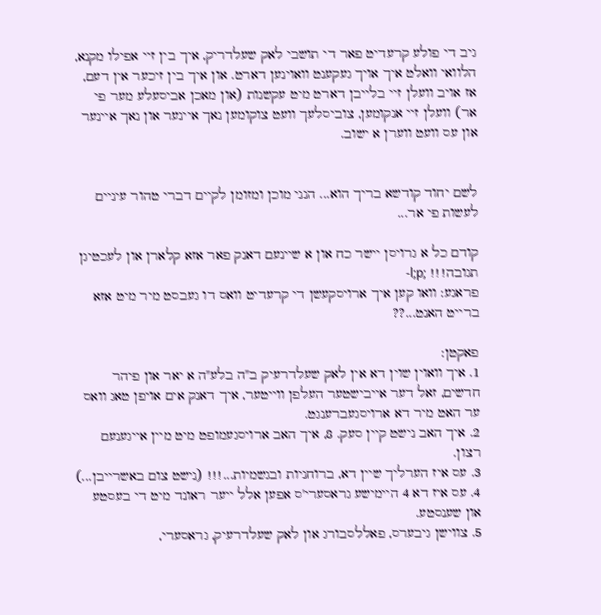גיב די פולע קרעדיט פאר די תושבי לאק שעלדריק, איך בין זיי אפילו מקנא, הלוואי וואלט איך אויך געקענט וואוינען דארט. און איך בין זיכער אין דעם, אז אויב וועלן זיי בלייבן דארט מיט עקשנות (און מאכן אביסעלע מער פי אר) וועלן זיי אנקומען, צוביסלעך וועט צוקומען נאך איינער און נאך איינער און עס וועט ווערן א ישוב.


לשם יחוד קודשא בריך הוא... הנני מוכן ומזומן לקיים דברי טהור עיניים לעשות פי אר...

קודם כל א גרויסן יישר כח און א שיינעם דאנק פאר אזא קלארן און לעכטיגן תגובה!!! ;l;p-
פראגע: וואו קען איך ארויסקעשן די קרעדיט וואס דו געבסט מיר מיט אזא ברייט האנט...??

פאקטן:
1. איך וואוין שוין דא אין לאק שעלדרעיק ב"ה בלע"ה א יאר און פיהר חדשים, זאל דער אייבישטער העלפן ווייטער, איך דאנק אים אויפן טאג וואס ער האט מיר דא ארויסגעברענגט.
2. איך האב נישט קיין סעק. 8, איך האב ארויסגעמופט מיט מיין אייגענעם רצון.
3. עס איז הערליך שיין דא, ברוחניות ובגשמיות...!!! (נישט צום באשרייבן...)
4. עס איז דא 4 היימישע גראסערי'ס אפען אלל ייער ראונד מיט די בעסטע און שענסטע.
5. צווישן גיבערס, פאללסבורג און לאק שעלדרעיק, גראסערי,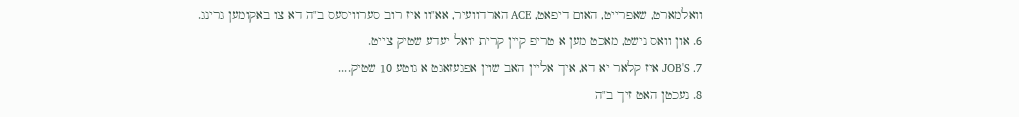וואלמארט, שאפרייט, האום דיפאט, ACE הארדוועיר, אא"וו איז רוב סערוויסעס ב"ה דא צו באקומען גרינג.
6. און וואס נישט, מאכט מען א טריפ קיין קרית יואל יעדע שטיק צייט.
7. JOB'S איז קלאר יא דא, איך אליין האב שוין אפגעזאגט א גוטע 10 שטיק....
8. נעכטן האט זיך ב"ה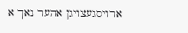ארויסגעצויגן אהער נאך א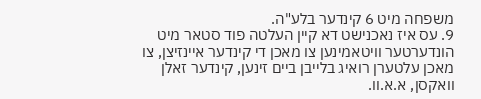משפחה מיט 6 קינדער בלע"ה.
9. עס איז נאכנישט דא קיין העלטה פוד סטאר מיט הונדערטער וויטאמינען צו מאכן די קינדער איינזיצן, צו מאכן עלטערן רואיג בלייבן ביים זינען, קינדער זאלן וואקסן, א.א.וו.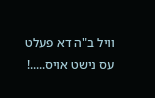וויל ב"ה דא פעלט עס נישט אויס.....!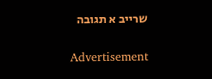שרייב א תגובה

Advertisement